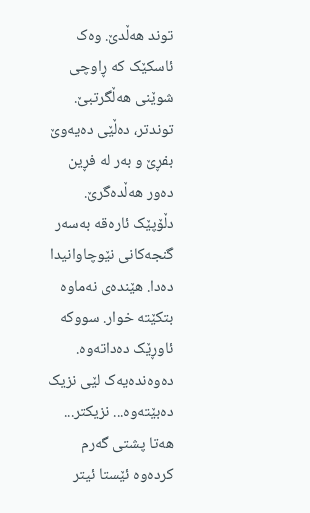توند هەڵدێ. وەک ئاسکێک کە ڕاوچی شوێنی هەڵگرتبێ. توندتر، دەڵێی دەیەوێ بفڕێ و بەر لە فڕین دەور هەڵدەگرێ. دڵۆپێک ئارەقە بەسەر گنجەکانی نێوچاوانیدا دەدا. هێندەی نەماوە بتکێتە خوار. سووکە ئاوڕێک دەداتەوە. دەوەندەیەک لێی نزیک دەبێتەوە... نزیکتر...
هەتا پشتی گەرم کردەوە ئێستا ئیتر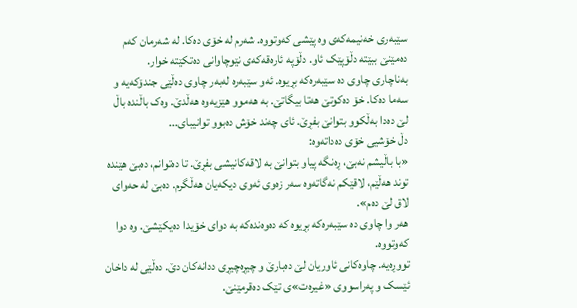سێبەری خەنیمەکەی وە پێشی کەوتووە. شەرم لە خۆی دەکا. لە شەرمان کەم دەمێنێ ببێتە دڵۆپێک ئاو. دڵۆپە ئارەقەکەی نێوچاوانی دەتکێتە خوار.
بەناچاری چاوی دە سێبەرەکە بڕیوە. ئەو سێبەرە لەبەر چاوی دەڵێی جندۆکەیە و سەما دەکا. خۆ دەکوتێ هەتا بیگاتێ. بە هەموو هێزیەوە هەڵدێ. وەک باڵندە باڵ لێ دەدا بەڵکوو بتوانێ بفڕێ. ئای چەند خۆش دەبوو توانیبای...
دڵ خۆشیی خۆی دەداتەوە:
«با باڵیشم نەبێ، ڕەنگە پیاو بتوانێ بە لاقەکانیشی بفڕێ. تا دەتوانم، دەبێ هێندە توند هەڵێم، لاقێکم نەگاتەوە سەر زەوی ئەوی دیکەیان هەڵگرم. دەبێ لە حەوای لاق لێ دەم».
هەر وا چاوی دە سێبەرەکە بڕیوە کە دەوەندەکە بە دوای خۆیدا دەیکێشێ. وە دوا کەوتووە.
تووڕەیە. چاوەکانی ئاوریان لێ دەبارێ و چیڕەچیڕی ددانەکان دێ. دەڵێی لە داخان ئێسک و پەراسووی «غیرەت»ی تێک دەقرمێنێ.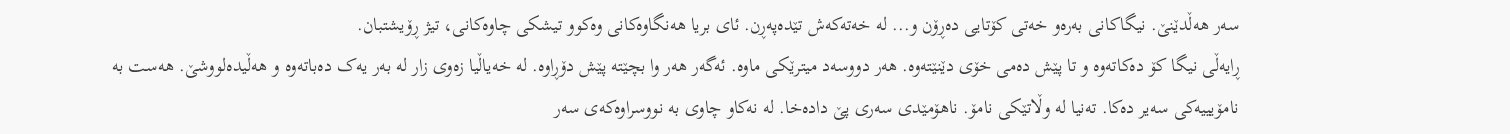سەر هەڵدێنێ. نیگاکانی بەرەو خەتی کۆتایی دەڕۆن و... لە خەتەکەش تێدەپەڕن. ئای بریا هەنگاوەکانی وەکوو تیشکی چاوەکانی، تیژ ڕۆیشتبان.
ڕایەڵی نیگا کۆ دەکاتەوە و تا پێش دەمی خۆی دێنێتەوە. هەر دووسەد میترێکی ماوە. ئەگەر هەر وا بچێتە پێش دۆڕاوە. لە خەیاڵیا زەوی زار لە بەر یەک دەباتەوە و هەڵیدەلووشێ. هەست بە نامۆیییەکی سەیر دەکا. تەنیا لە وڵاتێکی نامۆ. ناهۆمێدی سەری پێ دادەخا. لە نەکاو چاوی بە نووسراوەکەی سەر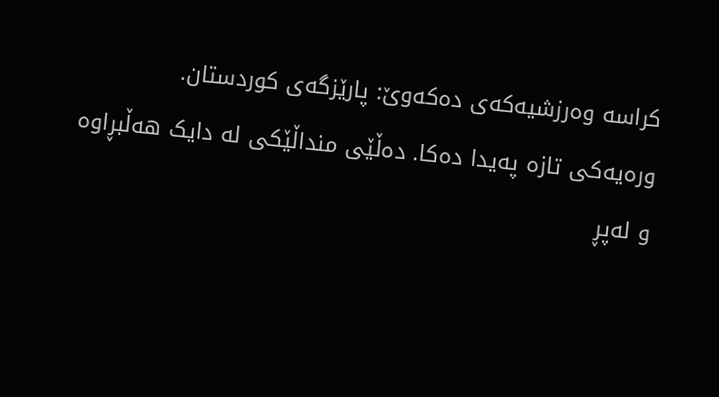کراسە وەرزشیەکەی دەکەوێ: پارێزگەی کوردستان.
ورەیەکی تازە پەیدا دەکا. دەڵێی منداڵێکی لە دایک هەڵبڕاوە و لەپڕ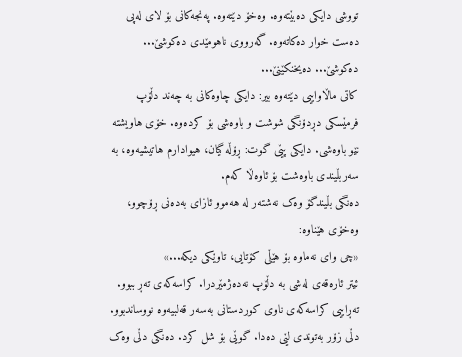تووشی دایکی دەبێتەوە. وەخۆ دێتەوە. پەنجەکانی بۆ لای لەپی دەست خوار دەکاتەوە. گەرووی ناهومێدی دەکوشێ... دەکوشێ... دەیخنکێنێ...
کاتی ماڵاواییی دێتەوە بیر: دایکی چاوەکانی بە چەند دڵۆپ فرمێسکی دڕدۆنگی شوشت و باوەشی بۆ کردەوە. خۆی هاویشتە نێو باوەشی. دایکی پێی گوت: ڕۆڵە گیان، هیوادارم هاتیشیەوە، بە سەربڵیندی باوەشت بۆ ئاوەڵا کەم.
دەنگی بڵیندگۆ وەک نەشتەر لە هەموو ئازای بەدەنی ڕۆچوو، وەخۆی هێناوە:
«چی وای نەماوە بۆ هێڵی کۆتایی، تاوێکی دیکە...»
ئیتر ئارەقەی لەشی بە دڵۆپ نەدەژمێردرا. کراسەکەی تەڕ ببوو. تەڕاییی کراسەکەی ناوی کوردستانی بەسەر قەلبیەوە نووساندبوو. دڵی زۆر بەتوندی لێی دەدا. گوێی بۆ شل کرد. دەنگی دڵی وەک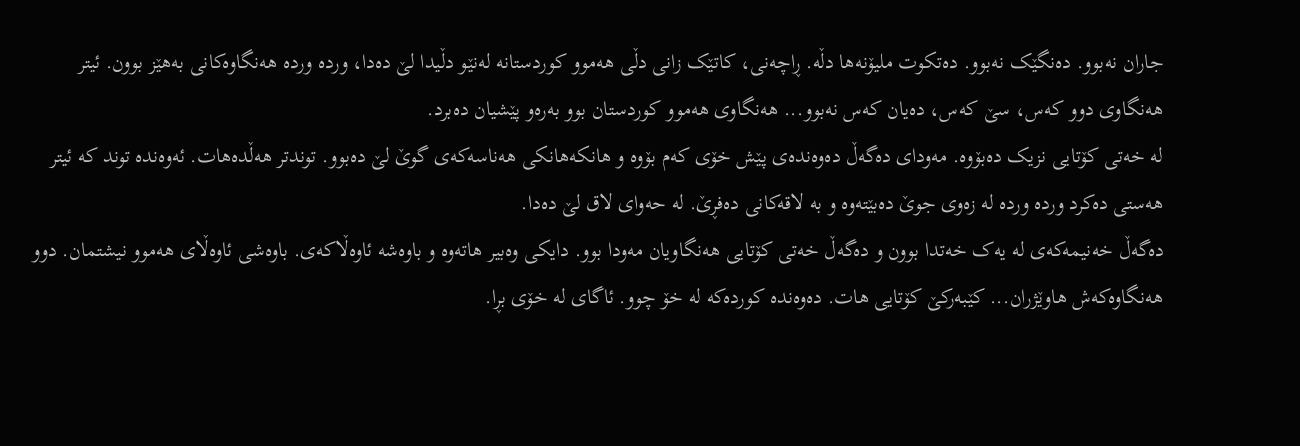جاران نەبوو. دەنگێک نەبوو. دەتکوت ملیۆنەها دڵە. ڕاچەنی، کاتێک زانی دڵی هەموو کوردستانە لەنێو دڵیدا لێ دەدا، وردە وردە هەنگاوەکانی بەهێز بوون. ئیتر هەنگاوی دوو کەس، سێ کەس، دەیان کەس نەبوو... هەنگاوی هەموو کوردستان بوو بەرەو پێشیان دەبرد.
لە خەتی کۆتایی نزیک دەبۆوە. مەودای دەگەڵ دەوەندەی پێش خۆی کەم بۆوە و هانکەهانکی هەناسەکەی گوێ لێ دەبوو. توندتر هەڵدەهات. ئەوەندە توند کە ئیتر هەستی دەکرد وردە وردە لە زەوی جوێ دەبێتەوە و بە لاقەکانی دەفڕێ. لە حەوای لاق لێ دەدا.
دەگەڵ خەنیمەکەی لە یەک خەتدا بوون و دەگەڵ خەتی کۆتایی هەنگاویان مەودا بوو. دایکی وەبیر هاتەوە و باوەشە ئاوەڵاکەی. باوەشی ئاوەڵای هەموو نیشتمان. دوو هەنگاوەکەش هاوێژران... کێبەرکێ کۆتایی هات. دەوەندە کوردەکە لە خۆ چوو. ئاگای لە خۆی بڕا.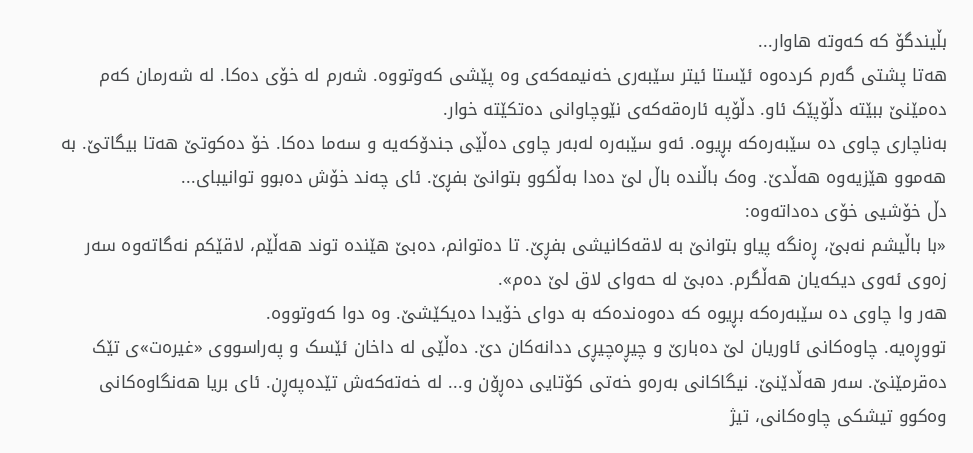بڵیندگۆ کە کەوتە هاوار...
هەتا پشتی گەرم کردەوە ئێستا ئیتر سێبەری خەنیمەکەی وە پێشی کەوتووە. شەرم لە خۆی دەکا. لە شەرمان کەم دەمێنێ ببێتە دڵۆپێک ئاو. دڵۆپە ئارەقەکەی نێوچاوانی دەتکێتە خوار.
بەناچاری چاوی دە سێبەرەکە بڕیوە. ئەو سێبەرە لەبەر چاوی دەڵێی جندۆکەیە و سەما دەکا. خۆ دەکوتێ هەتا بیگاتێ. بە هەموو هێزیەوە هەڵدێ. وەک باڵندە باڵ لێ دەدا بەڵکوو بتوانێ بفڕێ. ئای چەند خۆش دەبوو توانیبای...
دڵ خۆشیی خۆی دەداتەوە:
«با باڵیشم نەبێ، ڕەنگە پیاو بتوانێ بە لاقەکانیشی بفڕێ. تا دەتوانم، دەبێ هێندە توند هەڵێم، لاقێکم نەگاتەوە سەر زەوی ئەوی دیکەیان هەڵگرم. دەبێ لە حەوای لاق لێ دەم».
هەر وا چاوی دە سێبەرەکە بڕیوە کە دەوەندەکە بە دوای خۆیدا دەیکێشێ. وە دوا کەوتووە.
تووڕەیە. چاوەکانی ئاوریان لێ دەبارێ و چیڕەچیڕی ددانەکان دێ. دەڵێی لە داخان ئێسک و پەراسووی «غیرەت»ی تێک دەقرمێنێ. سەر هەڵدێنێ. نیگاکانی بەرەو خەتی کۆتایی دەڕۆن و... لە خەتەکەش تێدەپەڕن. ئای بریا هەنگاوەکانی وەکوو تیشکی چاوەکانی، تیژ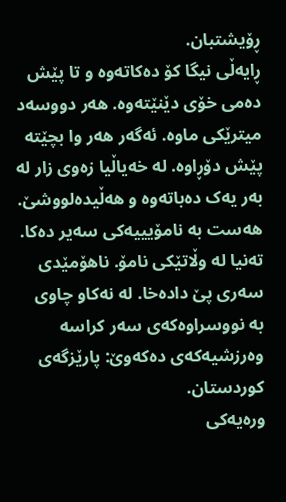ڕۆیشتبان.
ڕایەڵی نیگا کۆ دەکاتەوە و تا پێش دەمی خۆی دێنێتەوە. هەر دووسەد میترێکی ماوە. ئەگەر هەر وا بچێتە پێش دۆڕاوە. لە خەیاڵیا زەوی زار لە بەر یەک دەباتەوە و هەڵیدەلووشێ. هەست بە نامۆیییەکی سەیر دەکا. تەنیا لە وڵاتێکی نامۆ. ناهۆمێدی سەری پێ دادەخا. لە نەکاو چاوی بە نووسراوەکەی سەر کراسە وەرزشیەکەی دەکەوێ: پارێزگەی کوردستان.
ورەیەکی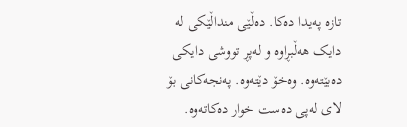تازە پەیدا دەکا. دەڵێی منداڵێکی لە دایک هەڵبڕاوە و لەپڕ تووشی دایکی دەبێتەوە. وەخۆ دێتەوە. پەنجەکانی بۆ لای لەپی دەست خوار دەکاتەوە.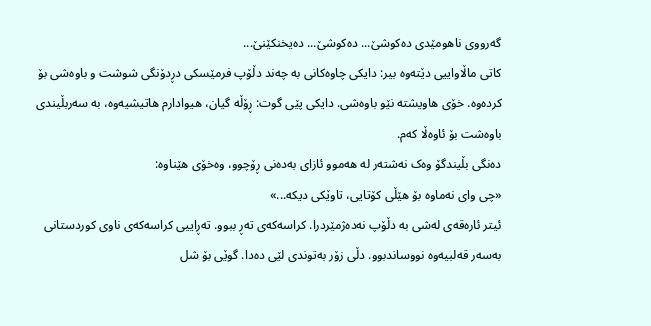گەرووی ناهومێدی دەکوشێ... دەکوشێ... دەیخنکێنێ...
کاتی ماڵاواییی دێتەوە بیر: دایکی چاوەکانی بە چەند دڵۆپ فرمێسکی دڕدۆنگی شوشت و باوەشی بۆ کردەوە. خۆی هاویشتە نێو باوەشی. دایکی پێی گوت: ڕۆڵە گیان، هیوادارم هاتیشیەوە، بە سەربڵیندی باوەشت بۆ ئاوەڵا کەم.
دەنگی بڵیندگۆ وەک نەشتەر لە هەموو ئازای بەدەنی ڕۆچوو، وەخۆی هێناوە:
«چی وای نەماوە بۆ هێڵی کۆتایی، تاوێکی دیکە...»
ئیتر ئارەقەی لەشی بە دڵۆپ نەدەژمێردرا. کراسەکەی تەڕ ببوو. تەڕاییی کراسەکەی ناوی کوردستانی بەسەر قەلبیەوە نووساندبوو. دڵی زۆر بەتوندی لێی دەدا. گوێی بۆ شل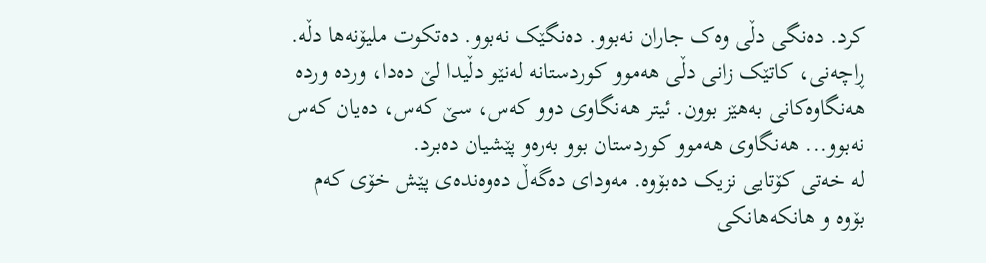کرد. دەنگی دڵی وەک جاران نەبوو. دەنگێک نەبوو. دەتکوت ملیۆنەها دڵە. ڕاچەنی، کاتێک زانی دڵی هەموو کوردستانە لەنێو دڵیدا لێ دەدا، وردە وردە هەنگاوەکانی بەهێز بوون. ئیتر هەنگاوی دوو کەس، سێ کەس، دەیان کەس نەبوو... هەنگاوی هەموو کوردستان بوو بەرەو پێشیان دەبرد.
لە خەتی کۆتایی نزیک دەبۆوە. مەودای دەگەڵ دەوەندەی پێش خۆی کەم بۆوە و هانکەهانکی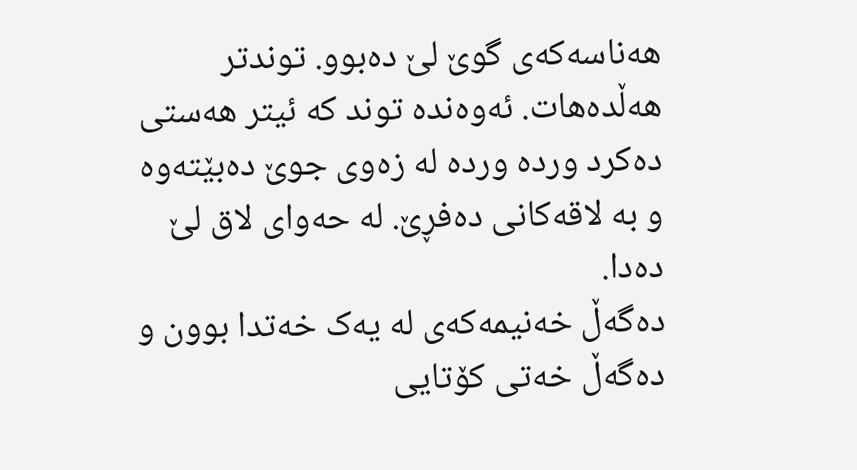هەناسەکەی گوێ لێ دەبوو. توندتر هەڵدەهات. ئەوەندە توند کە ئیتر هەستی دەکرد وردە وردە لە زەوی جوێ دەبێتەوە و بە لاقەکانی دەفڕێ. لە حەوای لاق لێ دەدا.
دەگەڵ خەنیمەکەی لە یەک خەتدا بوون و دەگەڵ خەتی کۆتایی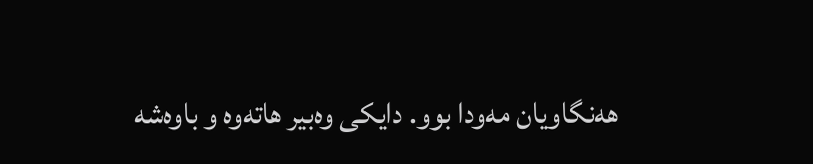هەنگاویان مەودا بوو. دایکی وەبیر هاتەوە و باوەشە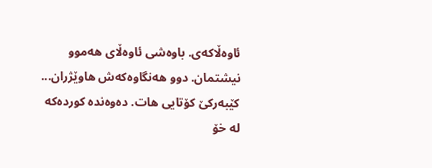ئاوەڵاکەی. باوەشی ئاوەڵای هەموو نیشتمان. دوو هەنگاوەکەش هاوێژران... کێبەرکێ کۆتایی هات. دەوەندە کوردەکە لە خۆ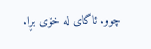چوو. ئاگای لە خۆی بڕا.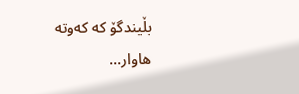بڵیندگۆ کە کەوتە هاوار...